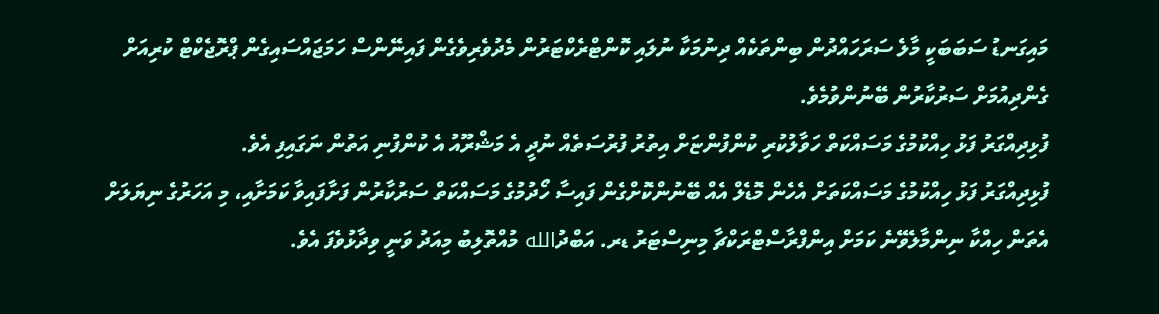މައިގަނޑު ސަބަބަކީ މާލެ ސަރަހައްދުން ބިންތަކެއް ދިނުމަކާ ނުލައި ކޮންޓްރެކްޓަރުން މެދުވެރިވެގެން ފައިނޭންސް ހަމަޖައްސައިގެން ޕްރޮޖެކްޓް ކުރިއަށް ގެންދިއުމަށް ސަރުކާރުން ބޭނުންވުމެވެ.
ފުޅިދިއްގަރު ފަޅު ހިއްކުމުގެ މަސައްކަތް ހަވާލުކުރި ކުންފުންޏަށް އިތުރު ފުރުސަތެއް ނުދީ އެ މަޝްރޫއު އެ ކުންފުނި އަތުން ނަގައިފި އެވެ.
ފުޅިދިއްގަރު ފަޅު ހިއްކުމުގެ މަސައްކަތަށް އެހެން މޮޑެލް އެއް ބޭނުންކޮށްގެން ފައިސާ ހޯދުމުގެ މަސައްކަތް ސަރުކާރުން ފަށާފައިވާ ކަމަށާއި، މި އަހަރުގެ ނިޔަލަށް އެތަން ހިއްކާ ނިންމާލެވޭނެ ކަމަށް އިންފްރާސްޓްރަކްޗާ މިނިސްޓަރު ޑރ. އަބްދުالله މުއްތޮލިބު މިއަދު ވަނީ ވިދާޅުވެފަ އެވެ.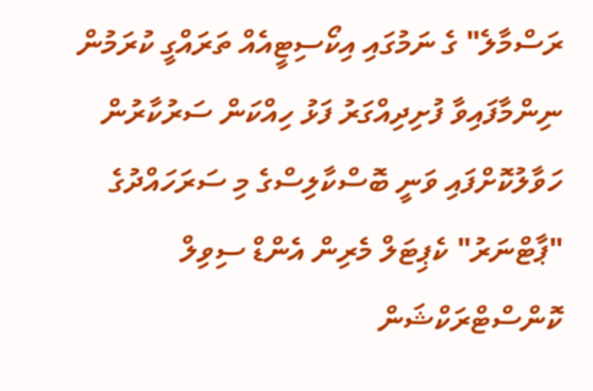ރަސްމާލެ" ގެ ނަމުގައި އިކޯސިޓީއެއް ތަރައްގީ ކުރަމުން ނިންމާފައިވާ ފުށިދިއްގަރު ފަޅު ހިއްކަން ސަރުކާރުން ހަވާލުކޮށްފައި ވަނީ ބޮސްކާލިސްގެ މި ސަރަހައްދުގެ "ޕާޓްނަރު" ކެޕިޓަލް މެރިން އެންޑް ސިވިލް ކޮންސްޓްރަކްޝަން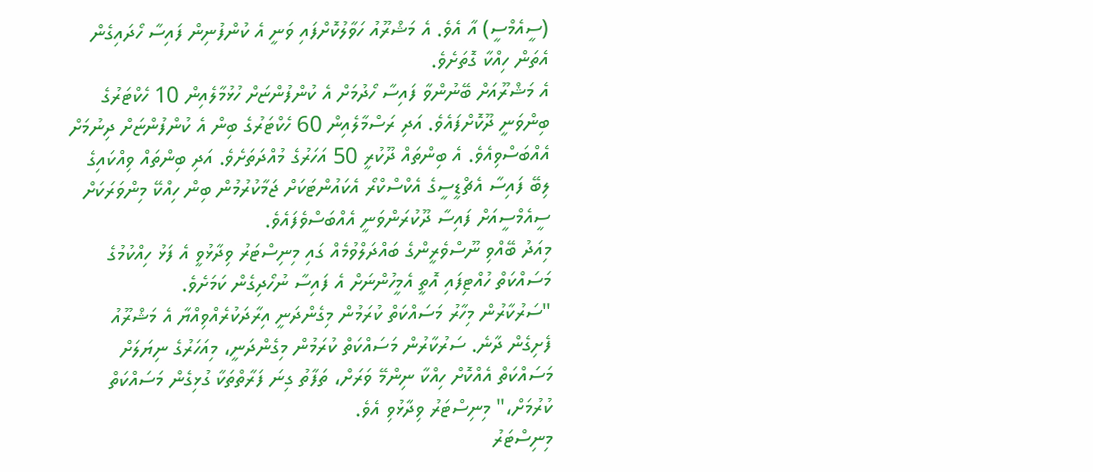(ސީއެމްސީ) އާ އެވެ. އެ މަޝްރޫއު ހަވާލުކޮށްފައި ވަނީ އެ ކުންފުނިން ފައިސާ ހޯދައިގެން އެތަން ހިއްކާ ގޮތަށެވެ.
އެ މަޝްރޫއަށް ބޭނުންވާ ފައިސާ ހޯދުމަށް އެ ކުންފުންޏަށް ހުޅުމާލެއިން 10 ހެކްޓަރުގެ ބިންވަނީ ދޫކޮށްފައެވެ. އަދި ރަސްމާލެއިން 60 ހެކްޓަރުގެ ބިން އެ ކުންފުންޏަށް ދިނުމަށް އެއްބަސްވިއެވެ. އެ ބިންތައް ދޫކުރީ 50 އަހަރުގެ މުއްދަތަށެވެ. އަދި ބިންތައް ވިއްކައިގެ ލިބޭ ފައިސާ އެޗްޑީސީގެ އެކްސްކްރޯ އެކައުންޓަކަށް ޖަމާކުރުމުން ބިން ހިއްކޭ މިންވަރަކަށް ސީއެމްސީއަށް ފައިސާ ދޫކުރަންވަނީ އެއްބަސްވެފައެވެ.
މިއަދު ބޭއްވި ނޫސްވެރީންގެ ބައްދަލްވުމެއް ގައި މިނިސްޓަރު ވިދާޅުވީ އެ ފަޅު ހިއްކުމުގެ މަސައްކަތް ހުއްޓިފައި އޮތީ އެމީހުންނަށް އެ ފައިސާ ނުހޯދިގެން ކަމަށެވެ.
"ސަރުކާރުން މިހާރު މަސައްކަތް ކުރަމުން މިގެންދަނީ އިރާދަކުރެއްވިއްޔާ އެ މަޝްރޫއު ފެށިގެން ދާނެ. ސަރުކާރުން މަސައްކަތް ކުރަމުން މިގެންދަނީ، މިއަހަރުގެ ނިޔަލަށް މަސައްކަތް އެއްކޮށް ހިއްކާ ނިންމޭ ވަރަށް، ތަފާތު ގިނަ ފަރާތްތަކާ ގުޅިގެން މަސައްކަތް ކުރުމަށް،" މިނިސްޓަރު ވިދާޅުވި އެވެ.
މިނިސްޓަރު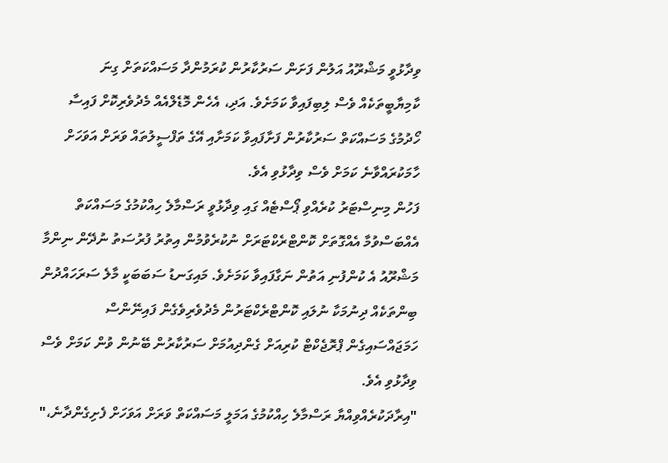ވިދާޅުވީ މަޝްރޫއު އަލުން ފަށަން ސަރުކާރުން ކުރަމުންދާ މަސައްކަތަށް ގިނަ ކާމިޔާބީތަކެއް ވެސް ލިބިފައިވާ ކަމަށެވެ. އަދި، އެހެން މޮޑެލްއެއް މެދުވެރިކޮށް ފައިސާ ހޯދުމުގެ މަސައްކަތް ސަރުކާރުން ފަށާފައިވާ ކަމަށާއި އޭގެ ތަފްސީލުތައް ވަރަށް އަވަހަށް ހާމަކުރައްވާނެ ކަމަށް ވެސް ވިދާޅުވި އެވެ.
ފަހުން މިނިސްޓަރު ކުރެއްވި ޕޯސްޓެއް ގައި ވިދާޅުވީ ރަސްމާލެ ހިއްކުމުގެ މަސައްކަތް އެއްބަސްވުމާ އެއްގޮތަށް ކޮންޓްރެކްޓަރަށް ނުކުރެވުމުން އިތުރު ފުރުސަތު ނުދޭން ނިންމާ މަޝްރޫއު އެ ކުންފުނި އަތުން ނަގާފައިވާ ކަމަށެވެ. މައިގަނޑު ސަބަބަކީ މާލެ ސަރަހައްދުން ބިންތަކެއް ދިނުމަކާ ނުލައި ކޮންޓްރެކްޓަރުން މެދުވެރިވެގެން ފައިނޭންސް ހަމަޖައްސައިގެން ޕްރޮޖެކްޓް ކުރިއަށް ގެންދިއުމަށް ސަރުކާރުން ބޭނުން ވުން ކަމަށް ވެސް ވިދާޅުވި އެވެ.
"އިރާދަކުރެއްވިއްޔާ ރަސްމާލެ ހިއްކުމުގެ އަމަލީ މަސައްކަތް ވަރަށް އަވަހަށް ފެށިގެންދާނެ،"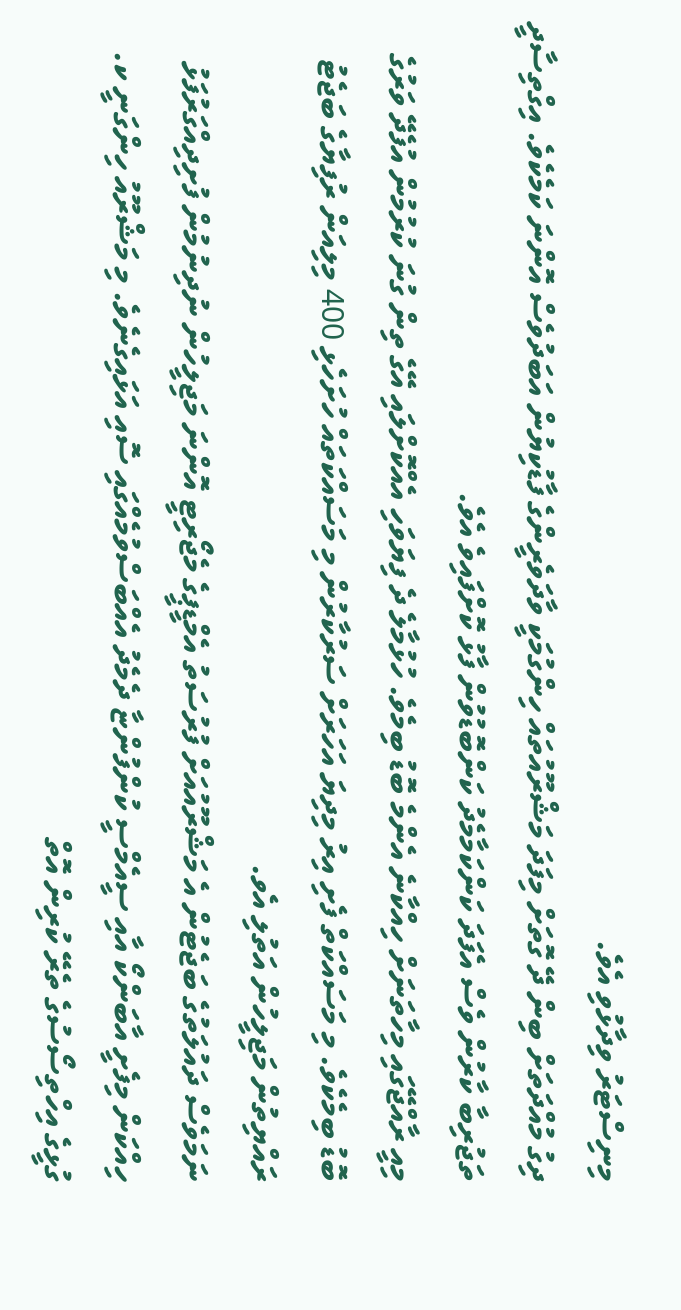މިނިސްޓަރު ވިދާޅުވި އެވެ.
ދިގު މުއްދަތަށް ބިން ދޭ ގޮތަށް މިފަދަ މަޝްރޫއުތައް ހިންގުމަކީ ވާދަވެރީންގެ ފާޑުކިޔުން އަބަދުވެސް އޮންނަ ކަމެކެވެ. އިގްތިސާދީ ތަޖުރިބާ ކާރުން ވެސް އެފަދަ ކަންކަމާމެދު ކަންބޮޑުވުން ފާޅު ކޮށްފައިވެ އެވެ.
މިއީ ރާއްޖޭގައި މިހާތަނަށް ހިއްކާނެ އެންމެ ބޮޑު ބިމެވެ. ހުޅުމާލެ ދެ ފިޔަވަހި އެއްކޮށްލައި އޭގެ ތިން ގުނަ ކުރުމުން އުފެދޭ ވަރުގެ ބޮޑު ބިމެކެވެ. މި މަސައްކަތް ފެށި އިރު މިދިޔަ އަހަރަށް ސަރުކާރުން މި މަސައްކަތައް ހުށަހެޅި 400 މިލިއަން ރުފިޔާގެ ބަޖެޓު ރައްޔިތުން މަޖިލީހުން އަތުލި އެވ.
ނަމަވެސް ދައުލަތުގެ ބަޖެޓުން އެ މަޝްރޫއުއަށް ފުރުސަތު އެމްޑީޕީގެ މެޖޯރިޓީ އޮންނަ މަޖިލީހުން ނުދިނުމުން ފުށިދިއްގަރުފަޅު ހިއްކަން މިފެށީ އާބަންކޯ އާއި ސީއެމްސީ ކުންފުންޏާ ދެމެދު އެއްބަސްވުމެއްގައި ސޮއި އަޅައިގެނެވެ. މި މަޝްރޫއު ހިންގަނީ ކ. ގުޅީގެ އިހްތިސޯސުގެ ތެރޭ ކުރިން އޮތް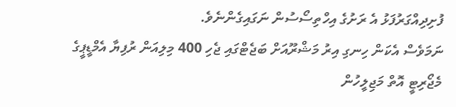ފުށިދިއްގަރުފަޅު އެ ރަށުގެ އިހްތިސޯސުން ނަގައިގެންނެވެ.
ނަމަވެސް އެކަން ހިނގި އިރު މަޝްރޫއަށް ބަޖެޓްގައި ޖެހި 400 މިލިއަން ރުފިޔާ އެމްޑީޕީގެ މެޖޯރިޓީ އޮތް މަޖިލީހުން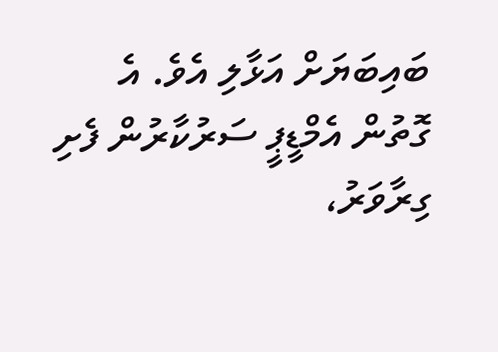ބައިބަޔަށް އަޅާލި އެވެ. އެ ގޮތުން އެމްޑީޕީ ސަރުކާރުން ފެށި ގިރާވަރު،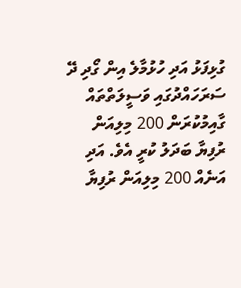ގުޅިފަޅު އަދި ހުޅުމާލެ އިން ގޯދި ދޭ ސަރަހައްދުގައި ވަސީލަތްތައް ގާއިމުކުރަން 200 މިލިއަން ރުފިޔާ ބަދަލު ކުރީ އެވެ. އަދި އަނެއް 200 މިލިއަން ރުފިޔާ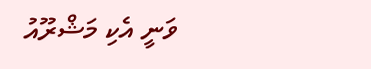ވަނީ އެކި މަޝްރޫއު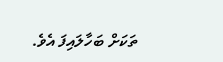ތަކަށް ބަހާލައިފަ އެވެ.